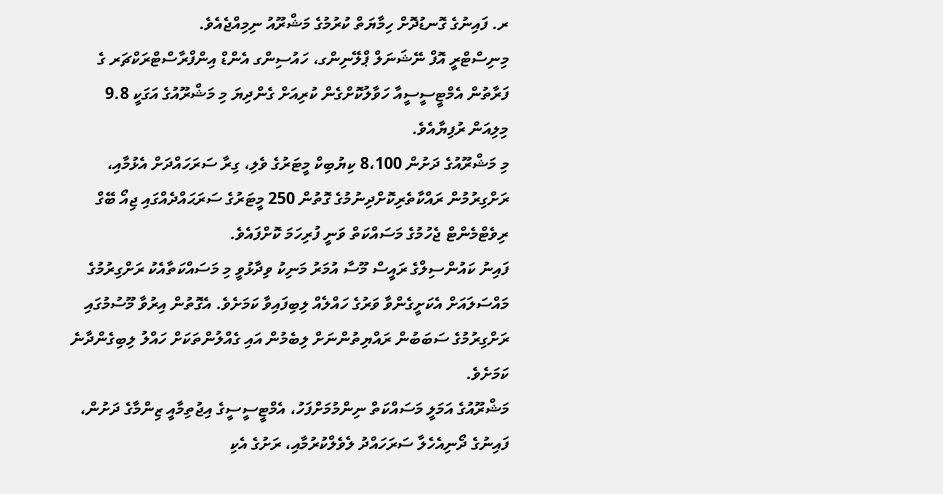ރ. ފައިނުގެ ގޮނޑުދޮށް ހިމާޔަތް ކުރުމުގެ މަޝްރޫއު ނިމިއްޖެއެވެ.
މިނިސްޓްރީ އޮފް ނޭޝަނަލް ޕްލޭނިންގ، ހައުސިންގ އެންޑް އިންފްރާސްޓްރަކްޗަރ ގެ ފަރާތުން އެމްޓީސީސީއާ ހަވާލުކޮށްގެން ކުރިއަށް ގެންދިޔަ މި މަޝްރޫއުގެ އަގަކީ 9.8 މިލިއަން ރުފިޔާއެވެ.
މި މަޝްރޫއުގެ ދަށުން 8،100 ކިޔުބިކް މީޓަރުގެ ވެލި، ގިރާ ސަރަހައްދަށް އެޅުމާއި، ރަށްގިރުމުން ރައްކާތެރިކޮށްދިނުމުގެ ގޮތުން 250 މީޓަރުގެ ސަރަޙައްދެއްގައި ޖިއޯ ބޭގް ރިވެޓްމެންޓް ޖެހުމުގެ މަސައްކަތް ވަނީ ފުރިހަމަ ކޮށްފައެވެ.
ފައިނު ކައުންސިލްގެ ރައީސް މޫސާ އުމަރު މަނިކު ވިދާޅުވީ މި މަސައްކަތާއެކު ރަށްގިރުމުގެ މައްސަލައަށް އެކަށީގެންވާ ވަރުގެ ހައްލެއް ލިބިފައިވާ ކަމަށެވެ. އެގޮތުން އިރުވާ މޫސުމުގައި ރަށްގިރުމުގެ ސަބަބުން ރައްޔިތުންނަށް ލިބެމުން އައި ގެއްލުންތަކަށް ހައްލު ލިބިގެންދާނެ ކަމަށެވެ.
މަޝްރޫއުގެ އަމަލީ މަސައްކަތް ނިންމުމަށްފަހު، އެމްޓީސީސީގެ އިޖުތިމާއީ ޒިންމާގެ ދަށުން، ފައިނުގެ ދޯނިއެހެލާ ސަރަހައްދު ލެވެލްކުރުމާއި، ރަށުގެ އެކި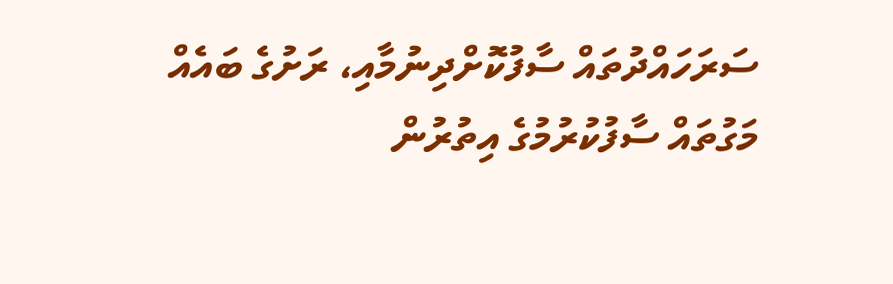ސަރަހައްދުތައް ސާފުކޮށްދިނުމާއި، ރަށުގެ ބައެއް މަގުތައް ސާފުކުރުމުގެ އިތުރުން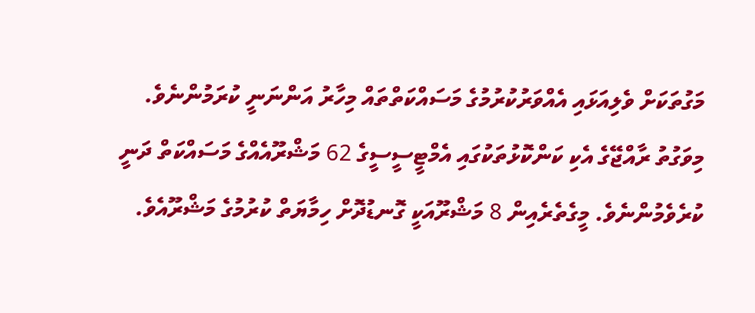މަގުތަކަށް ވެލިއަޅައި އެއްވަރުކުރުމުގެ މަސައްކަތްތައް މިހާރު އަންނަނީ ކުރަމުންނެވެ.
މިވަގުތު ރާއްޖޭގެ އެކި ކަންކޮޅުތަކުގައި އެމްޓީސީސީގެ 62 މަޝްރޫއެއްގެ މަސައްކަތް ދަނީ ކުރެވެމުންނެވެ. މީގެތެރެއިން 8 މަޝްރޫއަކީ ގޮނޑުދޮށް ހިމާޔަތް ކުރުމުގެ މަޝްރޫއެވެ.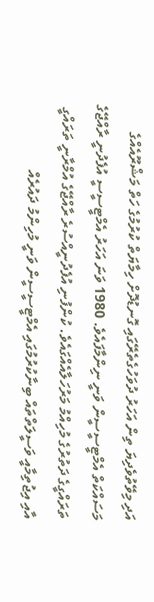އަދި މިވޭތުވެދިޔަ ތިން އަހަރު ދުވަހުގެތެރޭގައި ގޮނޑުދޮށް ހިމާޔަތް ކުރުމުގެ ހަތް މަޝްރޫއެއްގެ މަސައްކަތް އެމްޓީސީސީން ވަނީ ނިންމާފައެވެ. 1980 ވަނަ އަހަރު އެމްޓީސީސީ އުފެދުނީ ރާއްޖޭގެ ތަރައްގީގެ ދަތުރުގެ މުހިއްމު މަރުހަލާއެއްގައެވެ. ކުންފުނި އުފެދުނީއްސުރެ ރާއްޖޭގެ އުމްރާނީ ތަރައްގީ އާއި އިޖުތިމާއީ ވަސީލަތްތައް ބިނާކުރުމުގައި އެމްޓީސީސީން ވަނީ މުހިންމު ދައުރެއް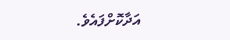އަދާކޮށްފައެވެ.